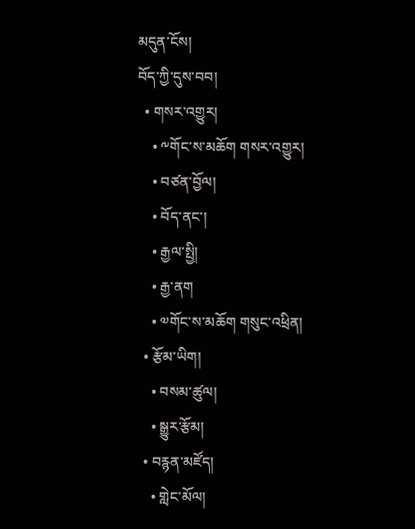མདུན་ངོས།
བོད་ཀྱི་དུས་བབ།
  • གསར་འགྱུར།
    • ༸གོང་ས་མཆོག གསར་འགྱུར།
    • བཙན་བྱོལ།
    • བོད་ནང་།
    • རྒྱལ་སྤྱི།
    • རྒྱ་ནག
    • ༧གོང་ས་མཆོག གསུང་འཕྲིན།
  • རྩོམ་ཡིག།
    • བསམ་ཚུལ།
    • སྒྱུར་རྩོམ།
  • བརྙན་མཛོད།
    • གླེང་མོལ།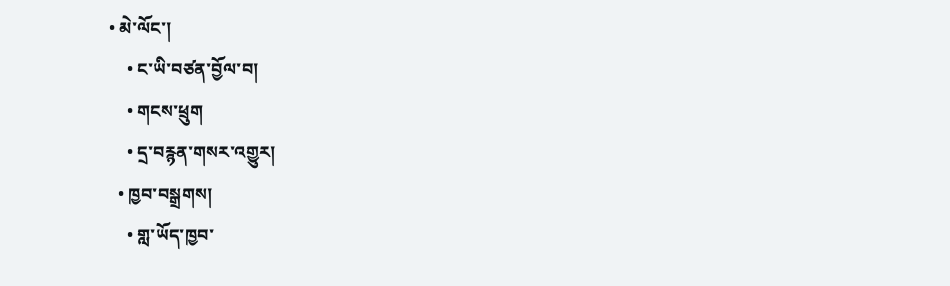• མེ་ལོང་།
    • ང་ཡི་བཙན་བྱོལ་བ།
    • གངས་ཕྲུག
    • དྲ་བརྙན་གསར་འགྱུར།
  • ཁྱབ་བསྒྲགས།
    • གླ་ཡོད་ཁྱབ་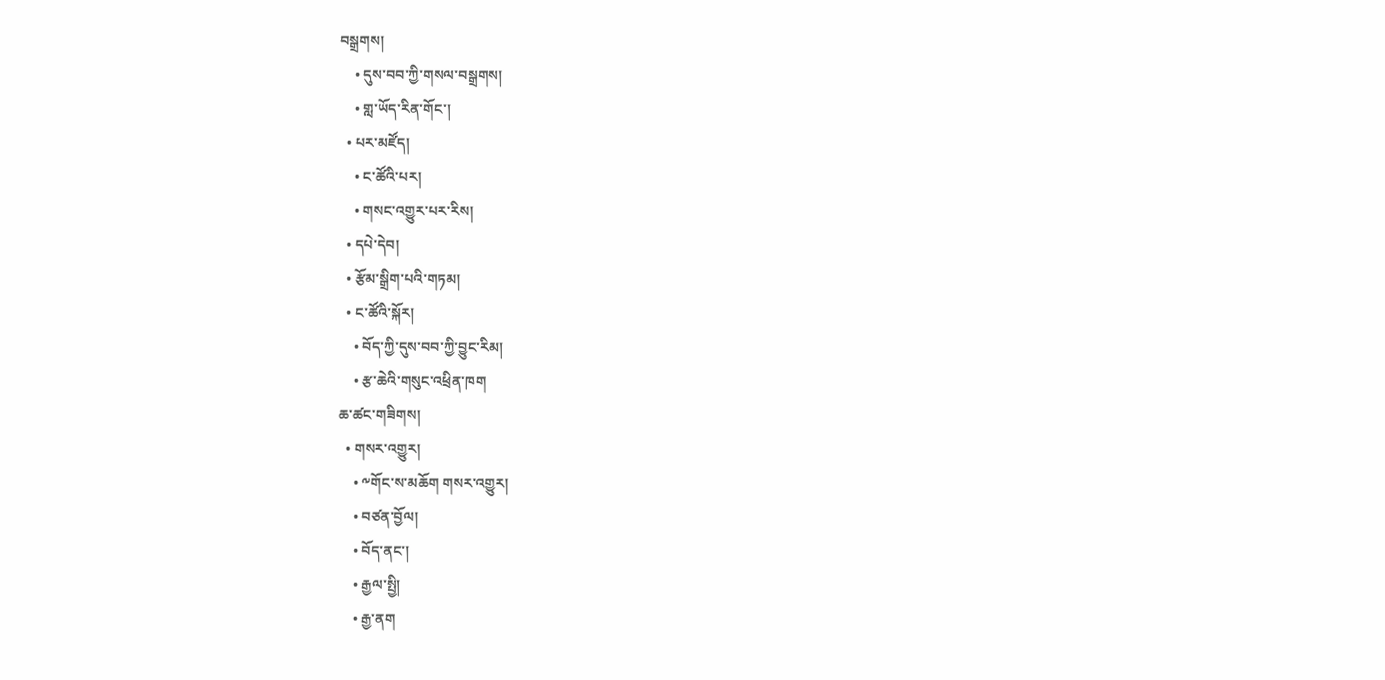བསྒྲགས།
    • དུས་བབ་ཀྱི་གསལ་བསྒྲགས།
    • གླ་ཡོད་རིན་གོང་།
  • པར་མཛོད།
    • ང་ཚོའི་པར།
    • གསང་འགྱུར་པར་རིས།
  • དཔེ་དེབ།
  • རྩོམ་སྒྲིག་པའི་གཏམ།
  • ང་ཚོའི་སྐོར།
    • བོད་ཀྱི་དུས་བབ་ཀྱི་བྱུང་རིམ།
    • རྩ་ཆེའི་གསུང་འཕྲིན་ཁག
ཆ་ཚང་གཟིགས།
  • གསར་འགྱུར།
    • ༸གོང་ས་མཆོག གསར་འགྱུར།
    • བཙན་བྱོལ།
    • བོད་ནང་།
    • རྒྱལ་སྤྱི།
    • རྒྱ་ནག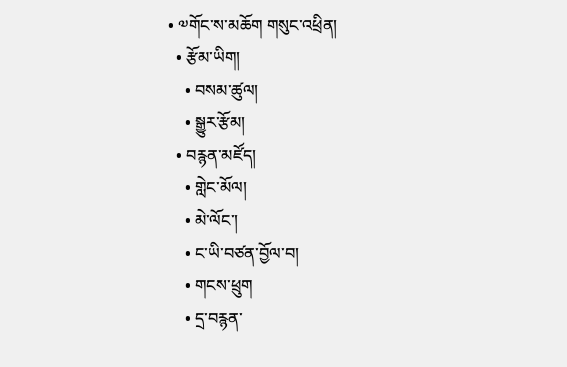• ༧གོང་ས་མཆོག གསུང་འཕྲིན།
  • རྩོམ་ཡིག།
    • བསམ་ཚུལ།
    • སྒྱུར་རྩོམ།
  • བརྙན་མཛོད།
    • གླེང་མོལ།
    • མེ་ལོང་།
    • ང་ཡི་བཙན་བྱོལ་བ།
    • གངས་ཕྲུག
    • དྲ་བརྙན་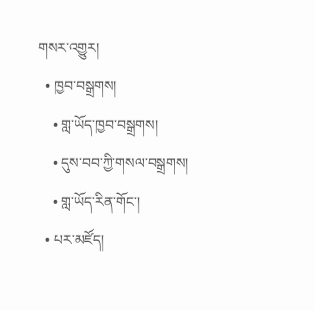གསར་འགྱུར།
  • ཁྱབ་བསྒྲགས།
    • གླ་ཡོད་ཁྱབ་བསྒྲགས།
    • དུས་བབ་ཀྱི་གསལ་བསྒྲགས།
    • གླ་ཡོད་རིན་གོང་།
  • པར་མཛོད།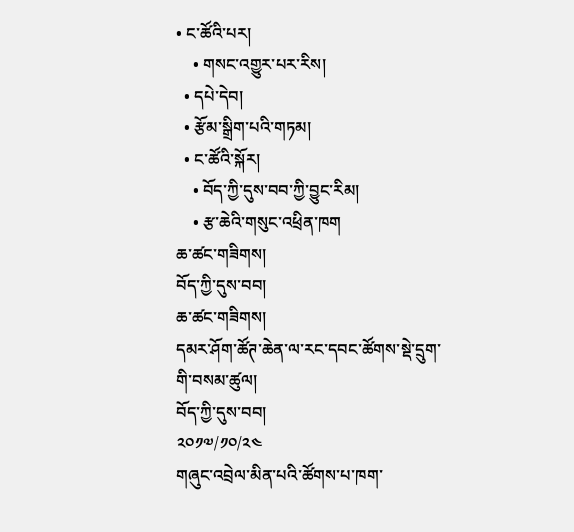• ང་ཚོའི་པར།
    • གསང་འགྱུར་པར་རིས།
  • དཔེ་དེབ།
  • རྩོམ་སྒྲིག་པའི་གཏམ།
  • ང་ཚོའི་སྐོར།
    • བོད་ཀྱི་དུས་བབ་ཀྱི་བྱུང་རིམ།
    • རྩ་ཆེའི་གསུང་འཕྲིན་ཁག
ཆ་ཚང་གཟིགས།
བོད་ཀྱི་དུས་བབ།
ཆ་ཚང་གཟིགས།
དམར་ཤོག་ཚོཊ་ཆེན་ལ་རང་དབང་ཚོགས་སྡེ་དྲུག་གི་བསམ་ཚུལ།
བོད་ཀྱི་དུས་བབ།
༢༠༡༧/༡༠/༢༤
གཞུང་འབྲེལ་མིན་པའི་ཚོགས་པ་ཁག་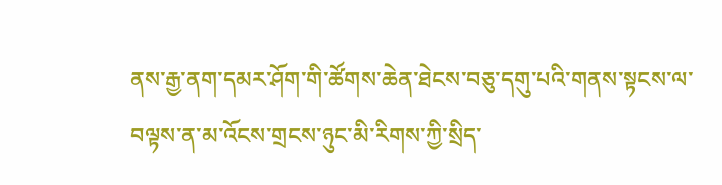ནས་རྒྱ་ནག་དམར་ཤོག་གི་ཚོགས་ཆེན་ཐེངས་བཅུ་དགུ་པའི་གནས་སྟངས་ལ་བལྟས་ན་མ་འོངས་གྲངས་ཉུང་མི་རིགས་ཀྱི་སྲིད་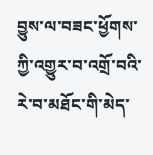བྱུས་ལ་བཟང་ཕྱོགས་ཀྱི་འགྱུར་བ་འགྲོ་བའི་རེ་བ་མཐོང་གི་མེད་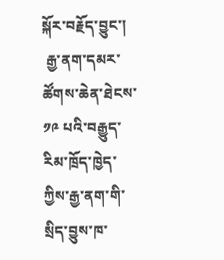སྐོར་བརྗོད་བྱུང་།
 རྒྱ་ནག་དམར་ཚོགས་ཆེན་ཐེངས་ ༡༩ པའི་བརྒྱུད་རིམ་ཁྲོད་ཁྱེད་ཀྱིས་རྒྱ་ནག་གི་སྲིད་བྱུས་ཁ་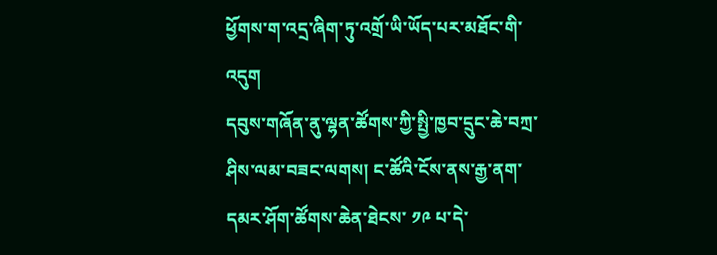ཕྱོགས་ག་འདྲ་ཞིག་ཏུ་འགྲོ་ཡི་ཡོད་པར་མཐོང་གི་འདུག
དབུས་གཞོན་ནུ་ལྷན་ཚོགས་ཀྱི་སྤྱི་ཁྱབ་དྲུང་ཆེ་བཀྲ་ཤིས་ལམ་བཟང་ལགས། ང་ཚོའི་ངོས་ནས་རྒྱ་ནག་དམར་ཤོག་ཚོགས་ཆེན་ཐེངས་ ༡༩ པ་དེ་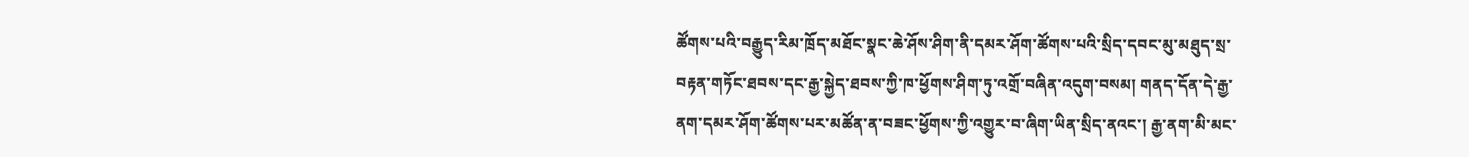ཚོགས་པའི་བརྒྱུད་རིམ་ཁྲོད་མཐོང་སྣང་ཆེ་ཤོས་ཤིག་ནི་དམར་ཤོག་ཚོགས་པའི་སྲིད་དབང་མུ་མཐུད་སྲ་བརྟན་གཏོང་ཐབས་དང་རྒྱ་སྐྱེད་ཐབས་ཀྱི་ཁ་ཕྱོགས་ཤིག་ཏུ་འགྲོ་བཞིན་འདུག་བསམ། གནད་དོན་དེ་རྒྱ་ནག་དམར་ཤོག་ཚོགས་པར་མཚོན་ན་བཟང་ཕྱོགས་ཀྱི་འགྱུར་བ་ཞིག་ཡིན་སྲིད་ནའང་། རྒྱ་ནག་མི་མང་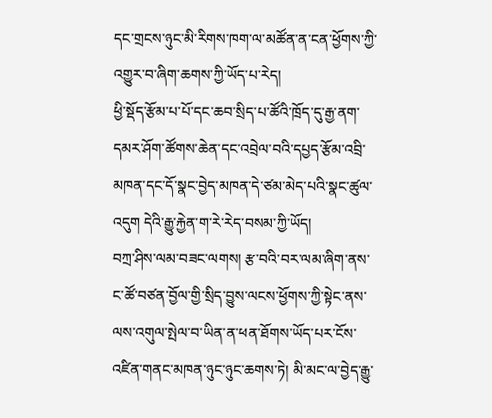དང་གྲངས་ཉུང་མི་རིགས་ཁག་ལ་མཚོན་ན་ངན་ཕྱོགས་ཀྱི་འགྱུར་བ་ཞིག་ཆགས་ཀྱི་ཡོད་པ་རེད།
ཕྱི་སྡོད་རྩོམ་པ་པོ་དང་ཆབ་སྲིད་པ་ཚོའི་ཁྲོད་དུ་རྒྱ་ནག་དམར་ཤོག་ཚོགས་ཆེན་དང་འབྲེལ་བའི་དཔྱད་རྩོམ་འབྲི་མཁན་དང་དོ་སྣང་བྱེད་མཁན་དེ་ཙམ་མེད་པའི་སྣང་ཚུལ་འདུག དེའི་རྒྱུ་རྐྱེན་ག་རེ་རེད་བསམ་ཀྱི་ཡོད།
བཀྲ་ཤིས་ལམ་བཟང་ལགས། རྩ་བའི་བར་ལམ་ཞིག་ནས་ང་ཚོ་བཙན་བྱོལ་གྱི་སྲིད་བྱུས་ལངས་ཕྱོགས་ཀྱི་སྟེང་ནས་ལས་འགུལ་སྤེལ་བ་ཡིན་ན་ཕན་ཐོགས་ཡོད་པར་ངོས་འཛིན་གནང་མཁན་ཉུང་ཉུང་ཆགས་ཏེ། མི་མང་ལ་བྱེད་རྒྱུ་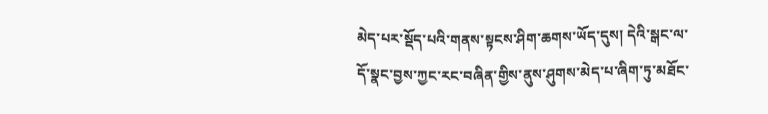མེད་པར་སྡོད་པའི་གནས་སྟངས་ཤིག་ཆགས་ཡོད་དུས། དེའི་སྒང་ལ་དོ་སྣང་བྱས་ཀྱང་རང་བཞིན་གྱིས་ནུས་ཤུགས་མེད་པ་ཞིག་ཏུ་མཐོང་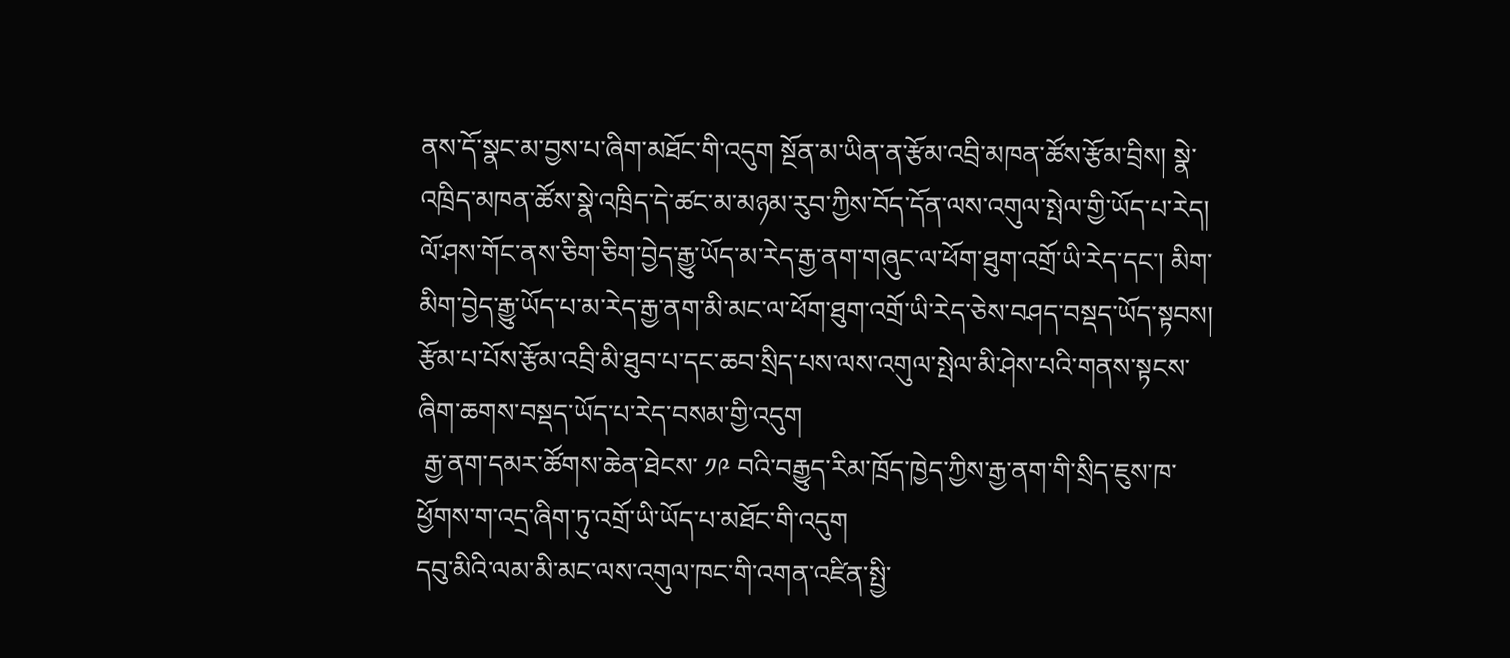ནས་དོ་སྣང་མ་བྱས་པ་ཞིག་མཐོང་གི་འདུག སྔོན་མ་ཡིན་ན་རྩོམ་འབྲི་མཁན་ཚོས་རྩོམ་བྲིས། སྣེ་འཁྲིད་མཁན་ཚོས་སྣེ་འཁྲིད་དེ་ཚང་མ་མཉམ་རུབ་ཀྱིས་བོད་དོན་ལས་འགུལ་སྤེལ་གྱི་ཡོད་པ་རེད། ལོ་ཤས་གོང་ནས་ཅིག་ཅིག་བྱེད་རྒྱུ་ཡོད་མ་རེད་རྒྱ་ནག་གཞུང་ལ་ཕོག་ཐུག་འགྲོ་ཡི་རེད་དང་། མིག་མིག་བྱེད་རྒྱུ་ཡོད་པ་མ་རེད་རྒྱ་ནག་མི་མང་ལ་ཕོག་ཐུག་འགྲོ་ཡི་རེད་ཅེས་བཤད་བསྡད་ཡོད་སྟབས། རྩོམ་པ་པོས་རྩོམ་འབྲི་མི་ཐུབ་པ་དང་ཆབ་སྲིད་པས་ལས་འགུལ་སྤེལ་མི་ཤེས་པའི་གནས་སྟངས་ཞིག་ཆགས་བསྡད་ཡོད་པ་རེད་བསམ་གྱི་འདུག
 རྒྱ་ནག་དམར་ཚོགས་ཆེན་ཐེངས་ ༡༩ བའི་བརྒྱུད་རིམ་ཁྲོད་ཁྱེད་ཀྱིས་རྒྱ་ནག་གི་སྲིད་ཇུས་ཁ་ཕྱོགས་ག་འདྲ་ཞིག་ཏུ་འགྲོ་ཡི་ཡོད་པ་མཐོང་གི་འདུག
དབུ་མིའི་ལམ་མི་མང་ལས་འགུལ་ཁང་གི་འགན་འཛིན་སྤྱི་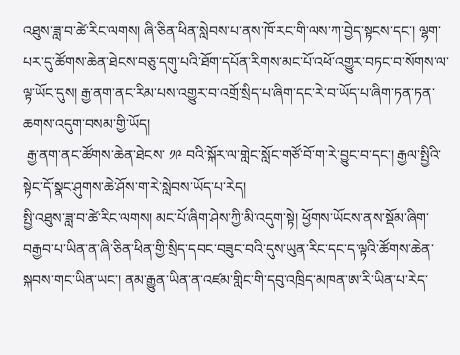འཐུས་ཟླ་བ་ཚེ་རིང་ལགས། ཞི་ཅིན་ཕིན་སླེབས་པ་ནས་ཁོ་རང་གི་ལས་ཀ་བྱེད་སྟངས་དང་། ལྷག་པར་དུ་ཚོགས་ཆེན་ཐེངས་བཅུ་དགུ་པའི་ཐོག་དཔོན་རིགས་མང་པོ་འཕོ་འགྱུར་བཏང་བ་སོགས་ལ་ལྟ་ཡོང་དུས། རྒྱ་ནག་ནང་རིམ་པས་འགྱུར་བ་འགྲོ་སྲིད་པ་ཞིག་དང་རེ་བ་ཡོད་པ་ཞིག་ཏན་ཏན་ཆགས་འདུག་བསམ་གྱི་ཡོད།
 རྒྱ་ནག་ནང་ཚོགས་ཆེན་ཐེངས་ ༡༩ བའི་སྐོར་ལ་གླེང་སློང་གཙོ་བོ་ག་རེ་བྱུང་བ་དང་། རྒྱལ་སྤྱིའི་སྟེང་དོ་སྣང་ཤུགས་ཆེ་ཤོས་ག་རེ་སླེབས་ཡོད་པ་རེད།
སྤྱི་འཐུས་ཟླ་བ་ཚེ་རིང་ལགས། མང་པོ་ཞིག་ཤེས་ཀྱི་མི་འདུག་སྟེ། ཕྱོགས་ཡོངས་ནས་སྡོམ་ཞིག་བརྒྱབ་པ་ཡིན་ན་ཞི་ཅིན་ཕིན་གྱི་སྲིད་དབང་བཟུང་བའི་དུས་ཡུན་རིང་དང་ད་ལྟའི་ཚོགས་ཆེན་སྐབས་གང་ཡིན་ཡང་། ནམ་རྒྱུན་ཡིན་ན་འཛམ་གླིང་གི་དབུ་འཁྲིད་མཁན་ཨ་རི་ཡིན་པ་རེད་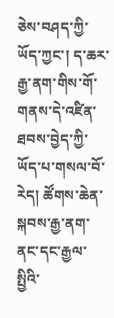ཅེས་བཤད་ཀྱི་ཡོད་ཀྱང་། ད་ཆར་རྒྱ་ནག་གིས་གོ་གནས་དེ་འཛིན་ཐབས་བྱེད་ཀྱི་ཡོད་པ་གསལ་བོ་རེད། ཚོགས་ཆེན་སྐབས་རྒྱ་ནག་ནང་དང་རྒྱལ་སྤྱིའི་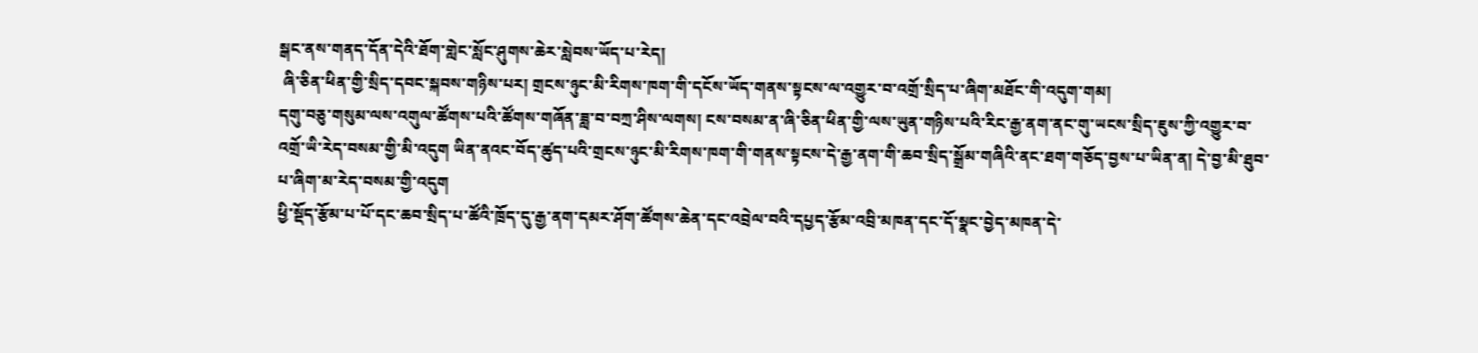སྒང་ནས་གནད་དོན་དེའི་ཐོག་གླེང་སློང་ཤུགས་ཆེར་སླེབས་ཡོད་པ་རེད།
 ཞི་ཅིན་ཕིན་གྱི་སྲིད་དབང་སྐབས་གཉིས་པར། གྲངས་ཉུང་མི་རིགས་ཁག་གི་དངོས་ཡོད་གནས་སྟངས་ལ་འགྱུར་བ་འགྲོ་སྲིད་པ་ཞིག་མཐོང་གི་འདུག་གམ།
དགུ་བཅུ་གསུམ་ལས་འགུལ་ཚོགས་པའི་ཚོགས་གཞོན་ཟླ་བ་བཀྲ་ཤིས་ལགས། ངས་བསམ་ན་ཞི་ཅིན་ཕིན་གྱི་ལས་ཡུན་གཉིས་པའི་རིང་རྒྱ་ནག་ནང་གུ་ཡངས་སྲིད་ཇུས་ཀྱི་འགྱུར་བ་འགྲོ་ཡི་རེད་བསམ་གྱི་མི་འདུག ཡིན་ནའང་བོད་ཚུད་པའི་གྲངས་ཉུང་མི་རིགས་ཁག་གི་གནས་སྟངས་དེ་རྒྱ་ནག་གི་ཆབ་སྲིད་སྒྲོམ་གཞིའི་ནང་ཐག་གཅོད་བྱས་པ་ཡིན་ན། དེ་བྱ་མི་ཐུབ་པ་ཞིག་མ་རེད་བསམ་གྱི་འདུག
ཕྱི་སྡོད་རྩོམ་པ་པོ་དང་ཆབ་སྲིད་པ་ཚོའི་ཁྲོད་དུ་རྒྱ་ནག་དམར་ཤོག་ཚོགས་ཆེན་དང་འབྲེལ་བའི་དཔྱད་རྩོམ་འབྲི་མཁན་དང་དོ་སྣང་བྱེད་མཁན་དེ་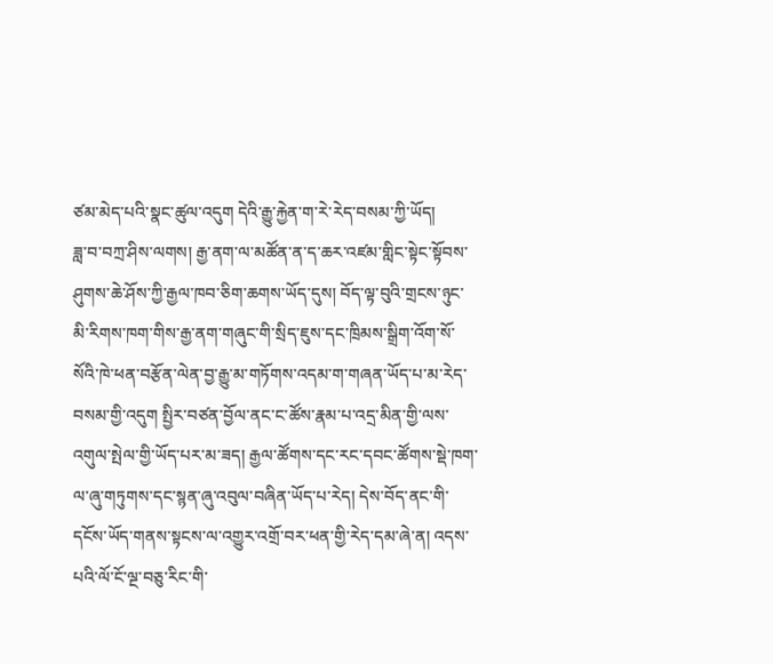ཙམ་མེད་པའི་སྣང་ཚུལ་འདུག དེའི་རྒྱུ་རྐྱེན་ག་རེ་རེད་བསམ་ཀྱི་ཡོད།
ཟླ་བ་བཀྲ་ཤིས་ལགས། རྒྱ་ནག་ལ་མཚོན་ན་ད་ཆར་འཛམ་གླིང་སྟེང་སྟོབས་ཤུགས་ཆེ་ཤོས་ཀྱི་རྒྱལ་ཁབ་ཅིག་ཆགས་ཡོད་དུས། བོད་ལྟ་བུའི་གྲངས་ཉུང་མི་རིགས་ཁག་གིས་རྒྱ་ནག་གཞུང་གི་སྲིད་ཇུས་དང་ཁྲིམས་སྒྲིག་འོག་སོ་སོའི་ཁེ་ཕན་བརྩོན་ལེན་བྱ་རྒྱུ་མ་གཏོགས་འདམ་ག་གཞན་ཡོད་པ་མ་རེད་བསམ་གྱི་འདུག སྤྱིར་བཙན་བྱོལ་ནང་ང་ཚོས་རྣམ་པ་འདྲ་མིན་གྱི་ལས་འགུལ་སྤེལ་གྱི་ཡོད་པར་མ་ཟད། རྒྱལ་ཚོགས་དང་རང་དབང་ཚོགས་སྡེ་ཁག་ལ་ཞུ་གཏུགས་དང་སྙན་ཞུ་འབུལ་བཞིན་ཡོད་པ་རེད། དེས་བོད་ནང་གི་དངོས་ཡོད་གནས་སྟངས་ལ་འགྱུར་འགྲོ་བར་ཕན་གྱི་རེད་དམ་ཞེ་ན། འདས་པའི་ལོ་ངོ་ལྔ་བཅུ་རིང་གི་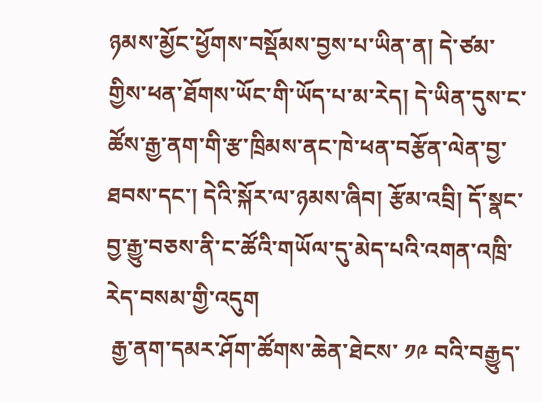ཉམས་མྱོང་ཕྱོགས་བསྡོམས་བྱས་པ་ཡིན་ན། དེ་ཙམ་གྱིས་ཕན་ཐོགས་ཡོང་གི་ཡོད་པ་མ་རེད། དེ་ཡིན་དུས་ང་ཚོས་རྒྱ་ནག་གི་རྩ་ཁྲིམས་ནང་ཁེ་ཕན་བརྩོན་ལེན་བྱ་ཐབས་དང་། དེའི་སྐོར་ལ་ཉམས་ཞིབ། རྩོམ་འབྲི། དོ་སྣང་བྱ་རྒྱུ་བཅས་ནི་ང་ཚོའི་གཡོལ་དུ་མེད་པའི་འགན་འཁྲི་རེད་བསམ་གྱི་འདུག
 རྒྱ་ནག་དམར་ཤོག་ཚོགས་ཆེན་ཐེངས་ ༡༩ བའི་བརྒྱུད་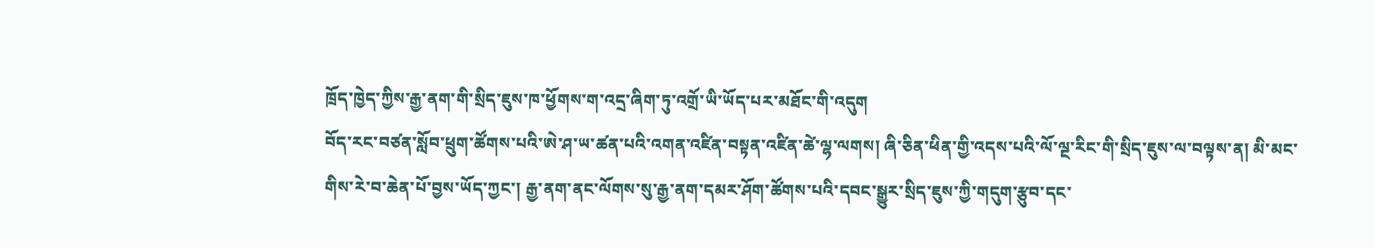ཁྲོད་ཁྱེད་ཀྱིས་རྒྱ་ནག་གི་སྲིད་ཇུས་ཁ་ཕྱོགས་ག་འདྲ་ཞིག་ཏུ་འགྲོ་ཡི་ཡོད་པར་མཐོང་གི་འདུག
བོད་རང་བཙན་སློབ་ཕྲུག་ཚོགས་པའི་ཨེ་ཤ་ཡ་ཚན་པའི་འགན་འཛིན་བསྟན་འཛིན་ཚེ་ལྷ་ལགས། ཞི་ཅིན་ཕིན་གྱི་འདས་པའི་ལོ་ལྔ་རིང་གི་སྲིད་ཇུས་ལ་བལྟས་ན། མི་མང་གིས་རེ་བ་ཆེན་པོ་བྱས་ཡོད་ཀྱང་། རྒྱ་ནག་ནང་ལོགས་སུ་རྒྱ་ནག་དམར་ཤོག་ཚོགས་པའི་དབང་སྒྱུར་སྲིད་ཇུས་ཀྱི་གདུག་རྩུབ་དང་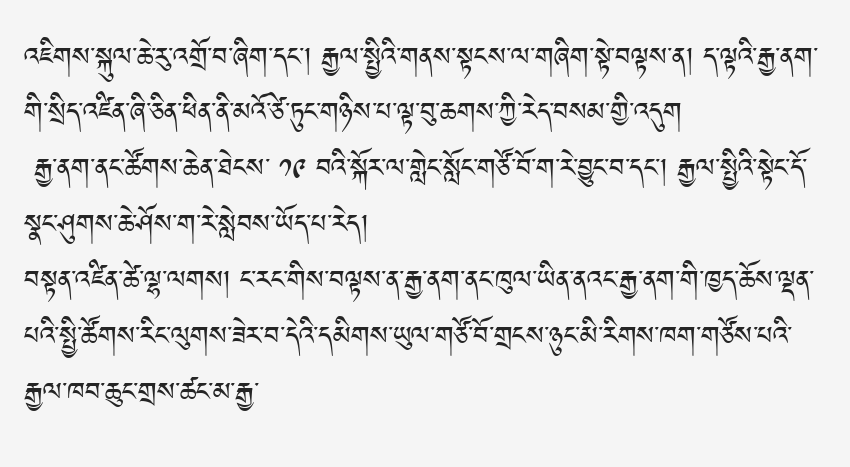འཇིགས་སྐུལ་ཆེ་རུ་འགྲོ་བ་ཞིག་དང་། རྒྱལ་སྤྱིའི་གནས་སྟངས་ལ་གཞིག་སྟེ་བལྟས་ན། ད་ལྟའི་རྒྱ་ནག་གི་སྲིད་འཛིན་ཞི་ཅིན་ཕིན་ནི་མའོ་ཙེ་ཏུང་གཉིས་པ་ལྟ་བུ་ཆགས་ཀྱི་རེད་བསམ་གྱི་འདུག
 རྒྱ་ནག་ནང་ཚོགས་ཆེན་ཐེངས་ ༡༩ བའི་སྐོར་ལ་གླེང་སློང་གཙོ་བོ་ག་རེ་བྱུང་བ་དང་། རྒྱལ་སྤྱིའི་སྟེང་དོ་སྣང་ཤུགས་ཆེ་ཤོས་ག་རེ་སླེབས་ཡོད་པ་རེད།
བསྟན་འཛིན་ཚེ་ལྷ་ལགས། ང་རང་གིས་བལྟས་ན་རྒྱ་ནག་ནང་ཁུལ་ཡིན་ནའང་རྒྱ་ནག་གི་ཁྱད་ཆོས་ལྡན་པའི་སྤྱི་ཚོགས་རིང་ལུགས་ཟེར་བ་དེའི་དམིགས་ཡུལ་གཙོ་བོ་གྲངས་ཉུང་མི་རིགས་ཁག་གཙོས་པའི་རྒྱལ་ཁབ་ཆུང་གྲས་ཚང་མ་རྒྱ་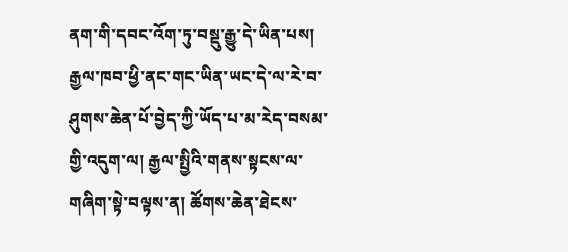ནག་གི་དབང་འོག་ཏུ་བསྡུ་རྒྱུ་དེ་ཡིན་པས། རྒྱལ་ཁབ་ཕྱི་ནང་གང་ཡིན་ཡང་དེ་ལ་རེ་བ་ཤུགས་ཆེན་པོ་བྱེད་ཀྱི་ཡོད་པ་མ་རེད་བསམ་གྱི་འདུག་ལ། རྒྱལ་སྤྱིའི་གནས་སྟངས་ལ་གཞིག་སྟེ་བལྟས་ན། ཚོགས་ཆེན་ཐེངས་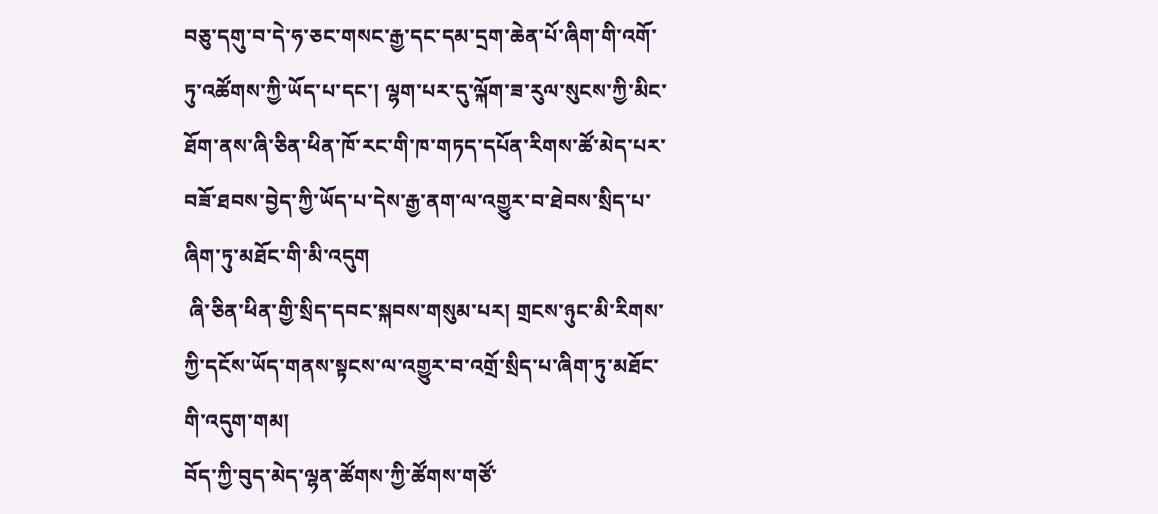བཅུ་དགུ་བ་དེ་ཧ་ཅང་གསང་རྒྱ་དང་དམ་དྲག་ཆེན་པོ་ཞིག་གི་འགོ་ཏུ་འཚོགས་ཀྱི་ཡོད་པ་དང་། ལྷག་པར་དུ་ལྐོག་ཟ་རུལ་སུངས་ཀྱི་མིང་ཐོག་ནས་ཞི་ཅིན་ཕིན་ཁོ་རང་གི་ཁ་གཏད་དཔོན་རིགས་ཚོ་མེད་པར་བཟོ་ཐབས་བྱེད་ཀྱི་ཡོད་པ་དེས་རྒྱ་ནག་ལ་འགྱུར་བ་ཐེབས་སྲིད་པ་ཞིག་ཏུ་མཐོང་གི་མི་འདུག
 ཞི་ཅིན་ཕིན་གྱི་སྲིད་དབང་སྐབས་གསུམ་པར། གྲངས་ཉུང་མི་རིགས་ཀྱི་དངོས་ཡོད་གནས་སྟངས་ལ་འགྱུར་བ་འགྲོ་སྲིད་པ་ཞིག་ཏུ་མཐོང་གི་འདུག་གམ།
བོད་ཀྱི་བུད་མེད་ལྷན་ཚོགས་ཀྱི་ཚོགས་གཙོ་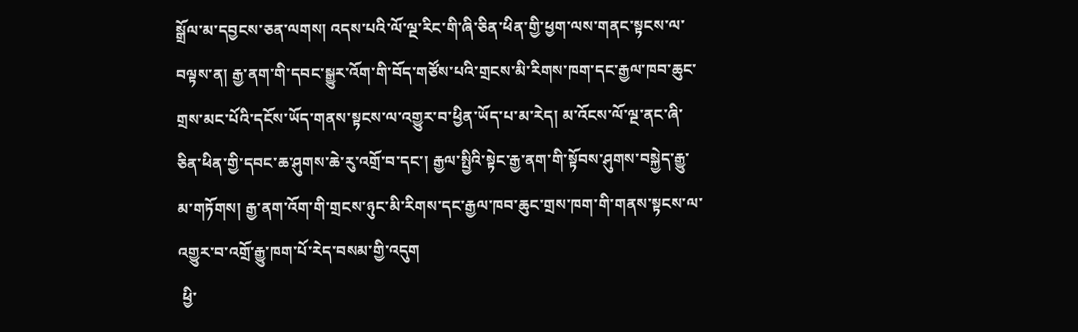སྒྲོལ་མ་དབྱངས་ཅན་ལགས། འདས་པའི་ལོ་ལྔ་རིང་གི་ཞི་ཅིན་ཕིན་གྱི་ཕྱག་ལས་གནང་སྟངས་ལ་བལྟས་ན། རྒྱ་ནག་གི་དབང་སྒྱུར་འོག་གི་བོད་གཙོས་པའི་གྲངས་མི་རིགས་ཁག་དང་རྒྱལ་ཁབ་ཆུང་གྲས་མང་པོའི་དངོས་ཡོད་གནས་སྟངས་ལ་འགྱུར་བ་ཕྱིན་ཡོད་པ་མ་རེད། མ་འོངས་ལོ་ལྔ་ནང་ཞི་ཅིན་ཕིན་གྱི་དབང་ཆ་ཤུགས་ཆེ་རུ་འགྲོ་བ་དང་། རྒྱལ་སྤྱིའི་སྟེང་རྒྱ་ནག་གི་སྟོབས་ཤུགས་བསྐྱེད་རྒྱུ་མ་གཏོགས། རྒྱ་ནག་འོག་གི་གྲངས་ཉུང་མི་རིགས་དང་རྒྱལ་ཁབ་ཆུང་གྲས་ཁག་གི་གནས་སྟངས་ལ་འགྱུར་བ་འགྲོ་རྒྱུ་ཁག་པོ་རེད་བསམ་གྱི་འདུག
 ཕྱི་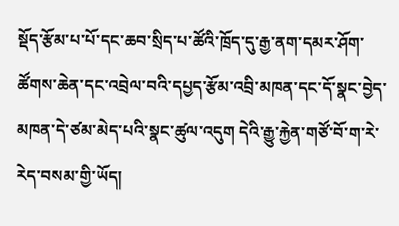སྡོད་རྩོམ་པ་པོ་དང་ཆབ་སྲིད་པ་ཚོའི་ཁྲོད་དུ་རྒྱ་ནག་དམར་ཤོག་ཚོགས་ཆེན་དང་འབྲེལ་བའི་དཔྱད་རྩོམ་འབྲི་མཁན་དང་དོ་སྣང་བྱེད་མཁན་དེ་ཙམ་མེད་པའི་སྣང་ཚུལ་འདུག དེའི་རྒྱུ་རྐྱེན་གཙོ་བོ་ག་རེ་རེད་བསམ་གྱི་ཡོད།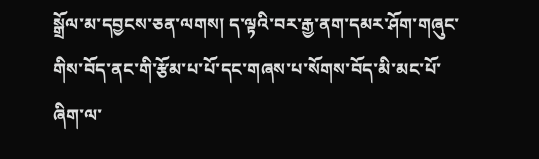སྒྲོལ་མ་དབྱངས་ཅན་ལགས། ད་ལྟའི་བར་རྒྱ་ནག་དམར་ཤོག་གཞུང་གིས་བོད་ནང་གི་རྩོམ་པ་པོ་དང་གཞས་པ་སོགས་བོད་མི་མང་པོ་ཞིག་ལ་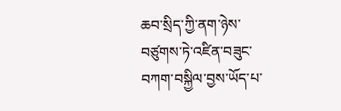ཆབ་སྲིད་ཀྱི་ནག་ཉེས་བཙུགས་ཏེ་འཛིན་བཟུང་བཀག་བསྐྱིལ་བྱས་ཡོད་པ་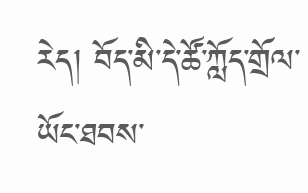རེད། བོད་མི་དེ་ཚོ་ཀློད་གྲོལ་ཡོང་ཐབས་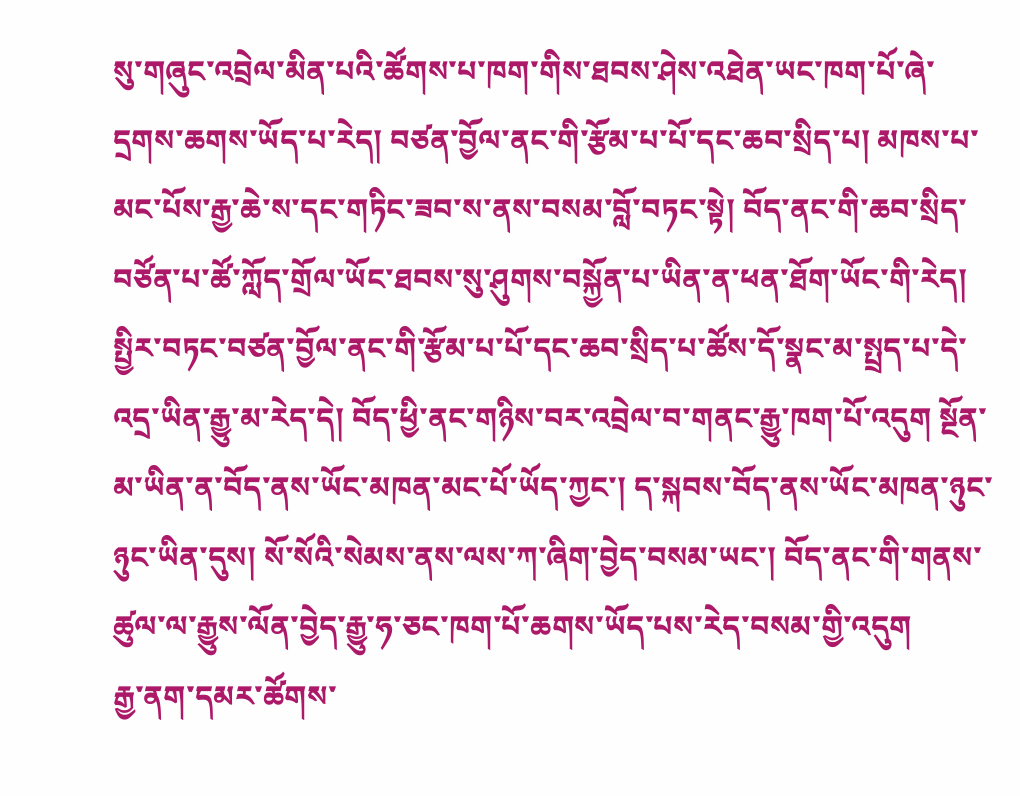སུ་གཞུང་འབྲེལ་མིན་པའི་ཚོགས་པ་ཁག་གིས་ཐབས་ཤེས་འཐེན་ཡང་ཁག་པོ་ཞེ་དྲགས་ཆགས་ཡོད་པ་རེད། བཙན་བྱོལ་ནང་གི་རྩོམ་པ་པོ་དང་ཆབ་སྲིད་པ། མཁས་པ་མང་པོས་རྒྱ་ཆེ་ས་དང་གཏིང་ཟབ་ས་ནས་བསམ་བློ་བཏང་སྟེ། བོད་ནང་གི་ཆབ་སྲིད་བཙོན་པ་ཚོ་ཀློད་གྲོལ་ཡོང་ཐབས་སུ་ཤུགས་བསྐྱོན་པ་ཡིན་ན་ཕན་ཐོག་ཡོང་གི་རེད། སྤྱིར་བཏང་བཙན་བྱོལ་ནང་གི་རྩོམ་པ་པོ་དང་ཆབ་སྲིད་པ་ཚོས་དོ་སྣང་མ་སྤྲད་པ་དེ་འདྲ་ཡིན་རྒྱུ་མ་རེད་དེ། བོད་ཕྱི་ནང་གཉིས་བར་འབྲེལ་བ་གནང་རྒྱུ་ཁག་པོ་འདུག སྔོན་མ་ཡིན་ན་བོད་ནས་ཡོང་མཁན་མང་པོ་ཡོད་ཀྱང་། ད་སྐབས་བོད་ནས་ཡོང་མཁན་ཉུང་ཉུང་ཡིན་དུས། སོ་སོའི་སེམས་ནས་ལས་ཀ་ཞིག་བྱེད་བསམ་ཡང་། བོད་ནང་གི་གནས་ཚུལ་ལ་རྒྱུས་ལོན་བྱེད་རྒྱུ་ཧ་ཅང་ཁག་པོ་ཆགས་ཡོད་པས་རེད་བསམ་གྱི་འདུག
རྒྱ་ནག་དམར་ཚོགས་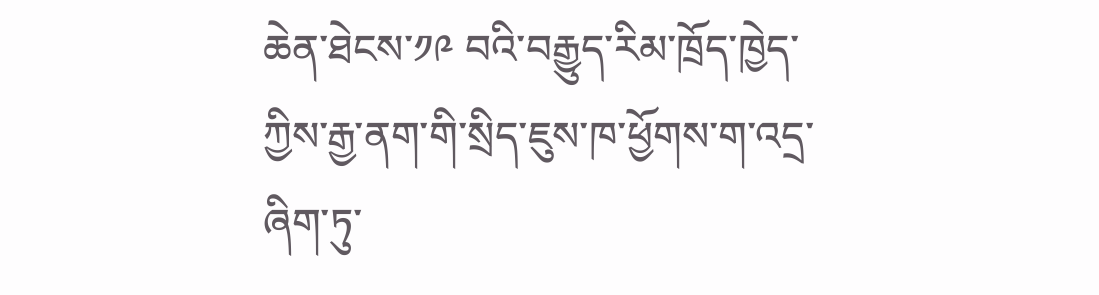ཆེན་ཐེངས་༡༩ བའི་བརྒྱུད་རིམ་ཁྲོད་ཁྱེད་ཀྱིས་རྒྱ་ནག་གི་སྲིད་ཇུས་ཁ་ཕྱོགས་ག་འདྲ་ཞིག་ཏུ་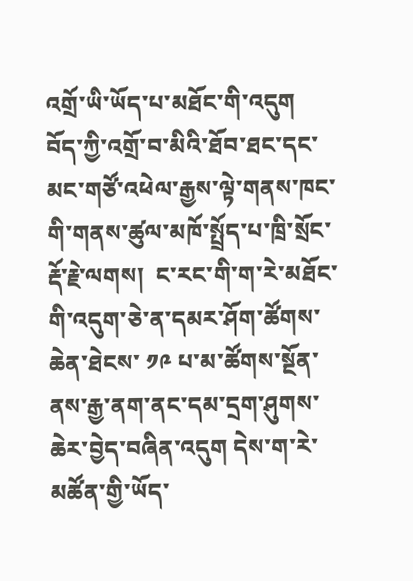འགྲོ་ཡི་ཡོད་པ་མཐོང་གི་འདུག
བོད་ཀྱི་འགྲོ་བ་མིའི་ཐོབ་ཐང་དང་མང་གཙོ་འཕེལ་རྒྱས་ལྟེ་གནས་ཁང་གི་གནས་ཚུལ་མཁོ་སྤྲོད་པ་ཁྲི་སྲོང་རྡོ་རྗེ་ལགས།  ང་རང་གི་ག་རེ་མཐོང་གི་འདུག་ཅེ་ན་དམར་ཤོག་ཚོགས་ཆེན་ཐེངས་ ༡༩ པ་མ་ཚོགས་སྔོན་ནས་རྒྱ་ནག་ནང་དམ་དྲག་ཤུགས་ཆེར་བྱེད་བཞིན་འདུག དེས་ག་རེ་མཚོན་གྱི་ཡོད་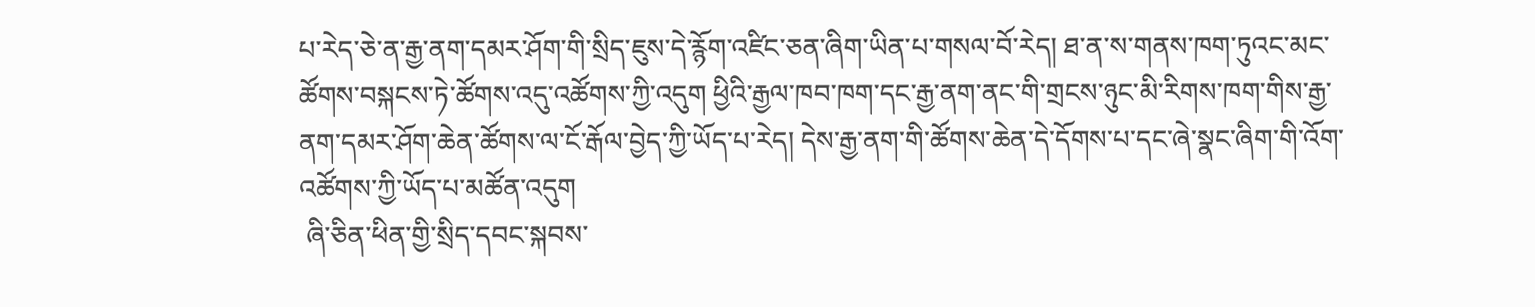པ་རེད་ཅེ་ན་རྒྱ་ནག་དམར་ཤོག་གི་སྲིད་ཇུས་དེ་རྙོག་འཛིང་ཅན་ཞིག་ཡིན་པ་གསལ་བོ་རེད། ཐ་ན་ས་གནས་ཁག་ཏུའང་མང་ཚོགས་བསྐངས་ཏེ་ཚོགས་འདུ་འཚོགས་ཀྱི་འདུག ཕྱིའི་རྒྱལ་ཁབ་ཁག་དང་རྒྱ་ནག་ནང་གི་གྲངས་ཉུང་མི་རིགས་ཁག་གིས་རྒྱ་ནག་དམར་ཤོག་ཆེན་ཚོགས་ལ་ངོ་རྒོལ་བྱེད་ཀྱི་ཡོད་པ་རེད། དེས་རྒྱ་ནག་གི་ཚོགས་ཆེན་དེ་དོགས་པ་དང་ཞེ་སྣང་ཞིག་གི་འོག་འཚོགས་ཀྱི་ཡོད་པ་མཚོན་འདུག
 ཞི་ཅིན་ཕིན་གྱི་སྲིད་དབང་སྐབས་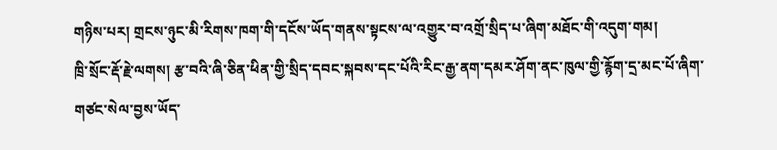གཉིས་པར། གྲངས་ཉུང་མི་རིགས་ཁག་གི་དངོས་ཡོད་གནས་སྟངས་ལ་འགྱུར་བ་འགྲོ་སྲིད་པ་ཞིག་མཐོང་གི་འདུག་གམ།
ཁྲི་སྲོང་རྡོ་རྗེ་ལགས། རྩ་བའི་ཞི་ཅིན་ཕིན་གྱི་སྲིད་དབང་སྐབས་དང་པོའི་རིང་རྒྱ་ནག་དམར་ཤོག་ནང་ཁུལ་གྱི་རྙོག་དྲ་མང་པོ་ཞིག་གཙང་སེལ་བྱས་ཡོད་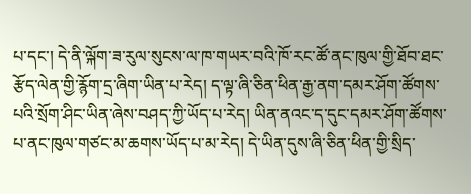པ་དང་། དེ་ནི་ལྐོག་ཟ་རུལ་སུངས་ལ་ཁ་གཡར་བའི་ཁོ་རང་ཚོ་ནང་ཁུལ་གྱི་ཐོབ་ཐང་རྩོད་ལེན་གྱི་རྙོག་དྲ་ཞིག་ཡིན་པ་རེད། ད་ལྟ་ཞི་ཅིན་ཕིན་རྒྱ་ནག་དམར་ཤོག་ཚོགས་པའི་སྲོག་ཤིང་ཡིན་ཞེས་བཤད་ཀྱི་ཡོད་པ་རེད། ཡིན་ནའང་ད་དུང་དམར་ཤོག་ཚོགས་པ་ནང་ཁུལ་གཙང་མ་ཆགས་ཡོད་པ་མ་རེད། དེ་ཡིན་དུས་ཞི་ཅིན་ཕིན་གྱི་སྲིད་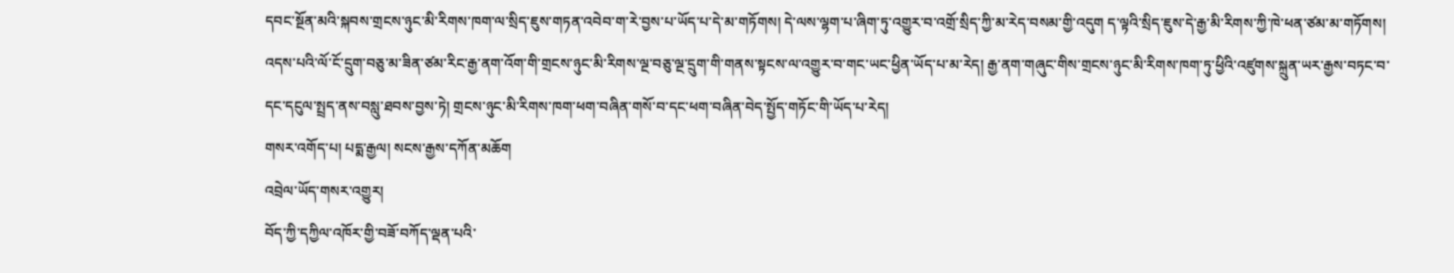དབང་སྔོན་མའི་སྐབས་གྲངས་ཉུང་མི་རིགས་ཁག་ལ་སྲིད་ཇུས་གཏན་འབེབ་ག་རེ་བྱས་པ་ཡོད་པ་དེ་མ་གཏོགས། དེ་ལས་ལྷག་པ་ཞིག་ཏུ་འགྱུར་བ་འགྲོ་སྲིད་ཀྱི་མ་རེད་བསམ་གྱི་འདུག ད་ལྟའི་སྲིད་ཇུས་དེ་རྒྱ་མི་རིགས་ཀྱི་ཁེ་ཕན་ཙམ་མ་གཏོགས། འདས་པའི་ལོ་ངོ་དྲུག་བཅུ་མ་ཟིན་ཙམ་རིང་རྒྱ་ནག་འོག་གི་གྲངས་ཉུང་མི་རིགས་ལྔ་བཅུ་ལྔ་དྲུག་གི་གནས་སྟངས་ལ་འགྱུར་བ་གང་ཡང་ཕྱིན་ཡོད་པ་མ་རེད། རྒྱ་ནག་གཞུང་གིས་གྲངས་ཉུང་མི་རིགས་ཁག་ཏུ་ཕྱིའི་འཛུགས་སྐྲུན་ཡར་རྒྱས་བཏང་བ་དང་དངུལ་སྤྲད་ནས་བསླུ་ཐབས་བྱས་ཏེ། གྲངས་ཉུང་མི་རིགས་ཁག་ཕག་བཞིན་གསོ་བ་དང་ཕག་བཞིན་བེད་སྤྱོད་གཏོང་གི་ཡོད་པ་རེད།
གསར་འགོད་པ། པདྨ་རྒྱལ། སངས་རྒྱས་དཀོན་མཆོག
འབྲེལ་ཡོད་གསར་འགྱུར།
བོད་ཀྱི་དཀྱིལ་འཁོར་གྱི་བཟོ་བཀོད་ལྡན་པའི་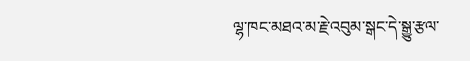ལྷ་ཁང་མཐའ་མ་རྗེ་འབུམ་སྒང་དེ་སྒྱུ་རྩལ་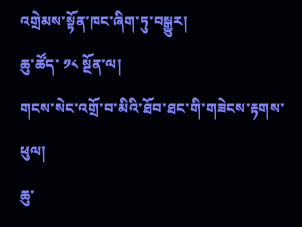འགྲེམས་སྟོན་ཁང་ཞིག་ཏུ་བསྒྱུར།
ཆུ་ཚོད་ ༡༨ སྔོན་ལ།
གངས་སེང་འགྲོ་བ་མིའི་ཐོབ་ཐང་གི་གཟེངས་རྟགས་ཕུལ།
ཆུ་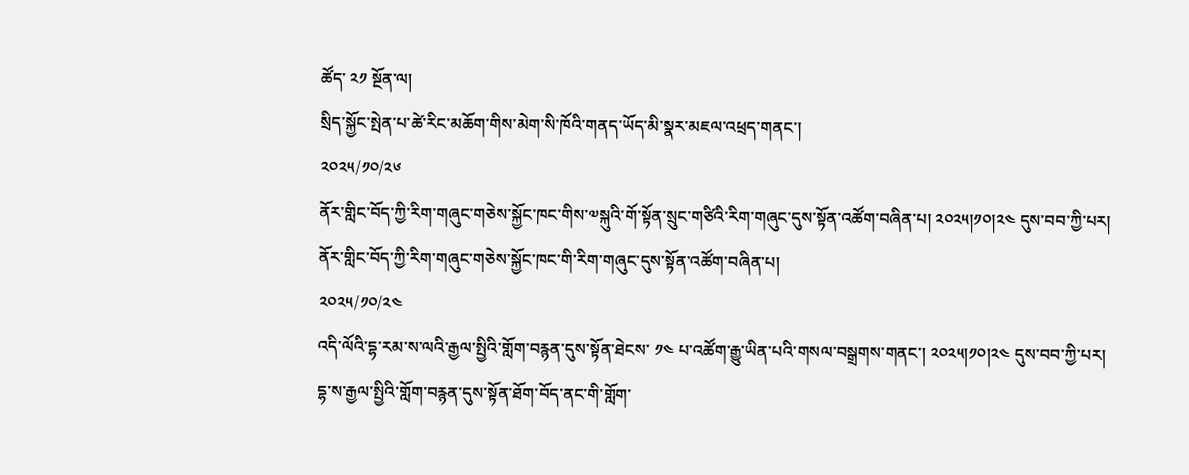ཚོད་ ༢༡ སྔོན་ལ།
སྲིད་སྐྱོང་སྤེན་པ་ཚེ་རིང་མཆོག་གིས་མེག་སི་ཁོའི་གནད་ཡོད་མི་སྣར་མཇལ་འཕྲད་གནང་།
༢༠༢༥/༡༠/༢༦
ནོར་གླིང་བོད་ཀྱི་རིག་གཞུང་གཅེས་སྐྱོང་ཁང་གིས་༧སྐུའི་གོ་སྟོན་སྲུང་གཙིའི་རིག་གཞུང་དུས་སྟོན་འཚོག་བཞིན་པ། ༢༠༢༥།༡༠།༢༤ དུས་བབ་ཀྱི་པར།
ནོར་གླིང་བོད་ཀྱི་རིག་གཞུང་གཅེས་སྐྱོང་ཁང་གི་རིག་གཞུང་དུས་སྟོན་འཚོག་བཞིན་པ།
༢༠༢༥/༡༠/༢༤
འདི་ལོའི་དྷ་རམ་ས་ལའི་རྒྱལ་སྤྱིའི་གློག་བརྙན་དུས་སྟོན་ཐེངས་ ༡༤ པ་འཚོག་རྒྱུ་ཡིན་པའི་གསལ་བསྒྲགས་གནང་། ༢༠༢༥།༡༠།༢༤ དུས་བབ་ཀྱི་པར།
དྷ་ས་རྒྱལ་སྤྱིའི་གློག་བརྙན་དུས་སྟོན་ཐོག་བོད་ནང་གི་གློག་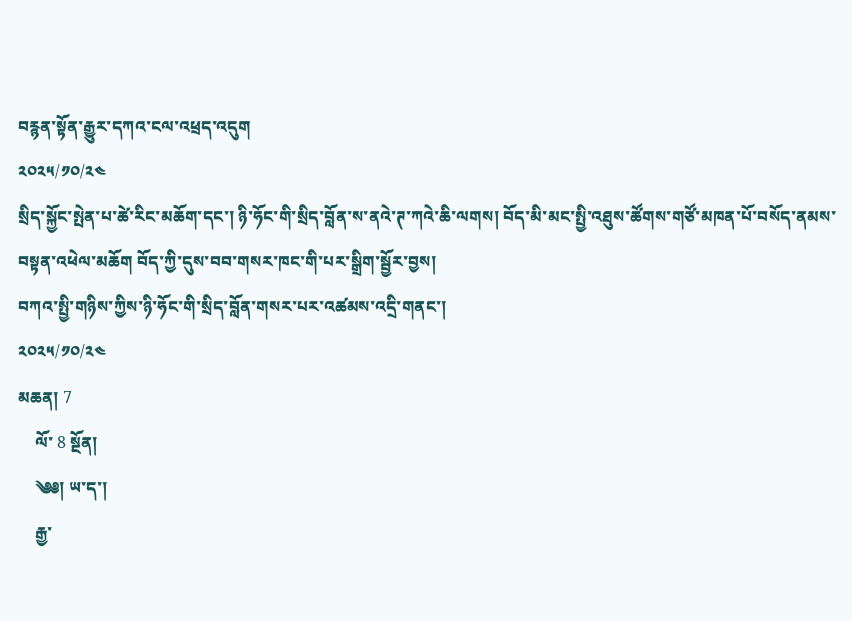བརྙན་སྟོན་རྒྱུར་དཀའ་ངལ་འཕྲད་འདུག
༢༠༢༥/༡༠/༢༤
སྲིད་སྐྱོང་སྤེན་པ་ཚེ་རིང་མཆོག་དང་། ཉི་ཧོང་གི་སྲིད་བློན་ས་ནའེ་ཊ་ཀའེ་ཆི་ལགས། བོད་མི་མང་སྤྱི་འཐུས་ཚོགས་གཙོ་མཁན་པོ་བསོད་ནམས་བསྟན་འཕེལ་མཆོག བོད་ཀྱི་དུས་བབ་གསར་ཁང་གི་པར་སྒྲིག་སྦྱོར་བྱས།
བཀའ་སྤྱི་གཉིས་ཀྱིས་ཉི་ཧོང་གི་སྲིད་བློན་གསར་པར་འཚམས་འདྲི་གནང་།
༢༠༢༥/༡༠/༢༤
མཆན། 7
    ལོ་ 8 སྔོན།
    ༄༅། ཡ་ད་།
    རྒྱ་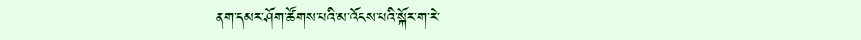ནག་དམར་ཤོག་ཚོགས་པའི་མ་འོངས་པའི་སྐོར་ག་རེ་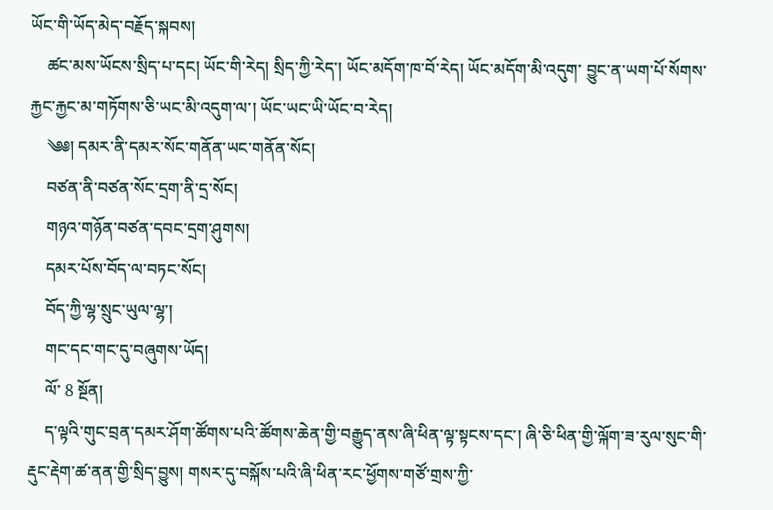ཡོང་གི་ཡོད་མེད་བརྗོད་སྐབས།
    ཚང་མས་ཡོངས་སྲིད་པ་དང། ཡོང་གི་རེད། སྲིད་ཀྱི་རེད་། ཡོང་མདོག་ཁ་བོ་རེད། ཡོང་མདོག་མི་འདུག་ བྱུང་ན་ཡག་པོ་སོགས་རྐྱང་རྐྱང་མ་གཏོགས་ཅི་ཡང་མི་འདུག་ལ་། ཡོང་ཡང་ཡི་ཡོང་བ་རེད།
    ༄༅། དམར་ནི་དམར་སོང་གནོན་ཡང་གནོན་སོང།
    བཙན་ནི་བཙན་སོང་དྲག་ནི་དྲ་སོང།
    གཉའ་གཉོན་བཙན་དབང་དྲག་ཤུགས།
    དམར་པོས་བོད་ལ་བཏང་སོང།
    བོད་ཀྱི་ལྷ་སྲུང་ཡུལ་ལྷ་།
    གང་དང་གང་དུ་བཞུགས་ཡོད།
    ལོ་ 8 སྔོན།
    ད་ལྟའི་གུང་བྲན་དམར་ཤོག་ཚོགས་པའི་ཚོགས་ཆེན་གྱི་བརྒྱུད་ནས་ཞི་ཕིན་ལྟ་སྟངས་དང་། ཞི་ཅི་ཕིན་གྱི་ལྐོག་ཟ་རུལ་སུང་གི་རྡུང་རྡེག་ཚ་ནན་གྱི་སྲིད་བྱུས། གསར་དུ་བསྐོས་པའི་ཞི་ཕིན་རང་ཕྱོགས་གཙོ་གྲས་ཀྱི་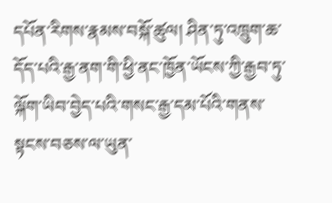དཔོན་རིགས་རྣམས་བསྐོ་ཚུལ། ཤིན་ཏུ་འཁྲུག་ཆ་དོད་པའི་རྒྱ་ནག་གི་ཕྱི་ནང་ཁྱོན་ཡོངས་ཀྱི་རྒྱབ་ཏུ་ལྐོག་ཡིབ་བྱེད་པའི་གསང་རྒྱ་དམ་པོའི་གནས་སྟངས་བཅས་ལ་ཡུན་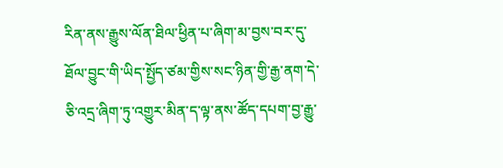རིན་ནས་རྒྱུས་ལོན་ཐིལ་ཕྱིན་པ་ཞིག་མ་བྱས་བར་དུ་ཐོལ་བྱུང་གི་ཡིད་སྤྱོད་ཙམ་གྱིས་སང་ཉིན་གྱི་རྒྱ་ནག་དེ་ཅི་འདྲ་ཞིག་ཏུ་འགྱུར་མིན་ད་ལྟ་ནས་ཚོད་དཔག་བྱ་རྒྱུ་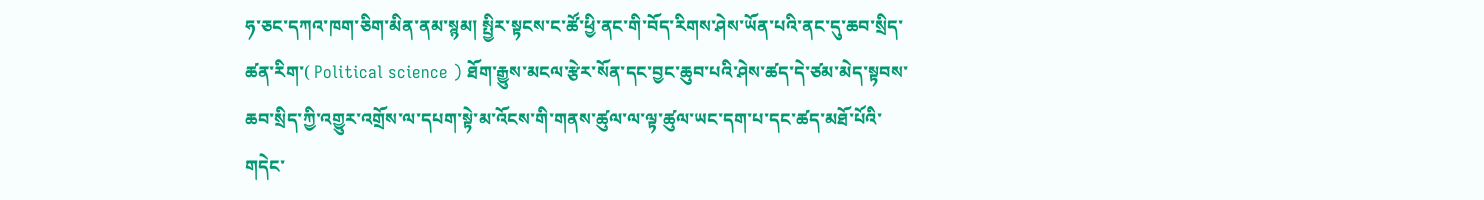ཧ་ཅང་དཀའ་ཁག་ཅིག་མིན་ནམ་སྙམ། སྤྱིར་སྟངས་ང་ཚོ་ཕྱི་ནང་གི་བོད་རིགས་ཤེས་ཡོན་པའི་ནང་དུ་ཆབ་སྲིད་ཚན་རིག་( Political science ) ཐོག་རྒྱུས་མངལ་རྩེར་སོན་དང་བྱང་ཆུབ་པའི་ཤེས་ཚད་དེ་ཙམ་མེད་སྟབས་ཆབ་སྲིད་ཀྱི་འགྱུར་འགྲོས་ལ་དཔག་སྟེ་མ་འོངས་གི་གནས་ཚུལ་ལ་ལྟ་ཚུལ་ཡང་དག་པ་དང་ཚད་མཐོ་པོའི་གདེང་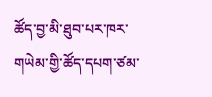ཚོད་བྱ་མི་ཐུབ་པར་ཁར་གཡེམ་གྱི་ཚོད་དཔག་ཙམ་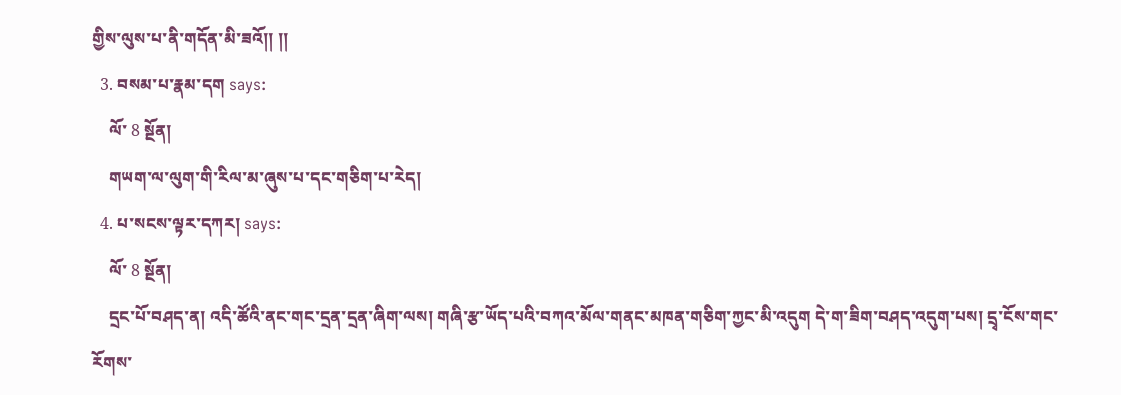གྱིས་ལུས་པ་ནི་གདོན་མི་ཟའོ།། །།
  3. བསམ་པ་རྣམ་དག says:
    ལོ་ 8 སྔོན།
    གཡག་ལ་ལུག་གི་རིལ་མ་ཞུས་པ་དང་གཅིག་པ་རེད།
  4. པ་སངས་ལྟར་དཀར། says:
    ལོ་ 8 སྔོན།
    དྲང་པོ་བཤད་ན། འདི་ཚོའི་ནང་གང་དྲན་དྲན་ཞིག་ལས། གཞི་རྩ་ཡོད་པའི་བཀའ་མོལ་གནང་མཁན་གཅིག་ཀྱང་མི་འདུག དེ་ག་ཟིག་བཤད་འདུག་པས། དྲྭ་ངོས་གང་རོགས་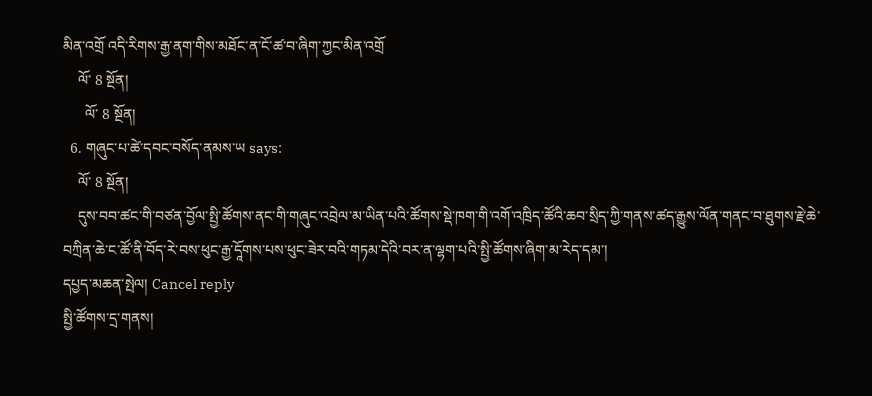མིན་འགྲོ འདི་རིགས་རྒྱ་ནག་གིས་མཐོང་ན་ངོ་ཚ་བ་ཞིག་ཀྱང་མིན་འགྲོ
    ལོ་ 8 སྔོན།
      ལོ་ 8 སྔོན།
  6. གཞུང་པ་ཚེ་དབང་བསོད་ནམས་ཡ says:
    ལོ་ 8 སྔོན།
    དུས་བབ་ཚང་གི་བཙན་བྱོལ་སྤྱི་ཚོགས་ནང་གི་གཞུང་འབྲེལ་མ་ཡིན་པའི་ཚོགས་སྡེ་ཁག་གི་འགོ་འཁྲིད་ཚོའི་ཆབ་སྲིད་ཀྱི་གནས་ཚད་རྒྱུས་ལོན་གནང་བ་ཐུགས་རྗེ་ཆེ་བཀྲིན་ཆེ་ང་ཚོ་ནི་བོད་རེ་བས་ཕུང་རྒྱ་དཱོགས་པས་ཕུང་ཟེར་བའི་གཏམ་དེའི་བར་ན་ལྷག་པའི་སྤྱི་ཚོགས་ཞིག་མ་རེད་དམ་།
དཔྱད་མཆན་སྤེལ། Cancel reply
སྤྱི་ཚོགས་དྲ་གནས།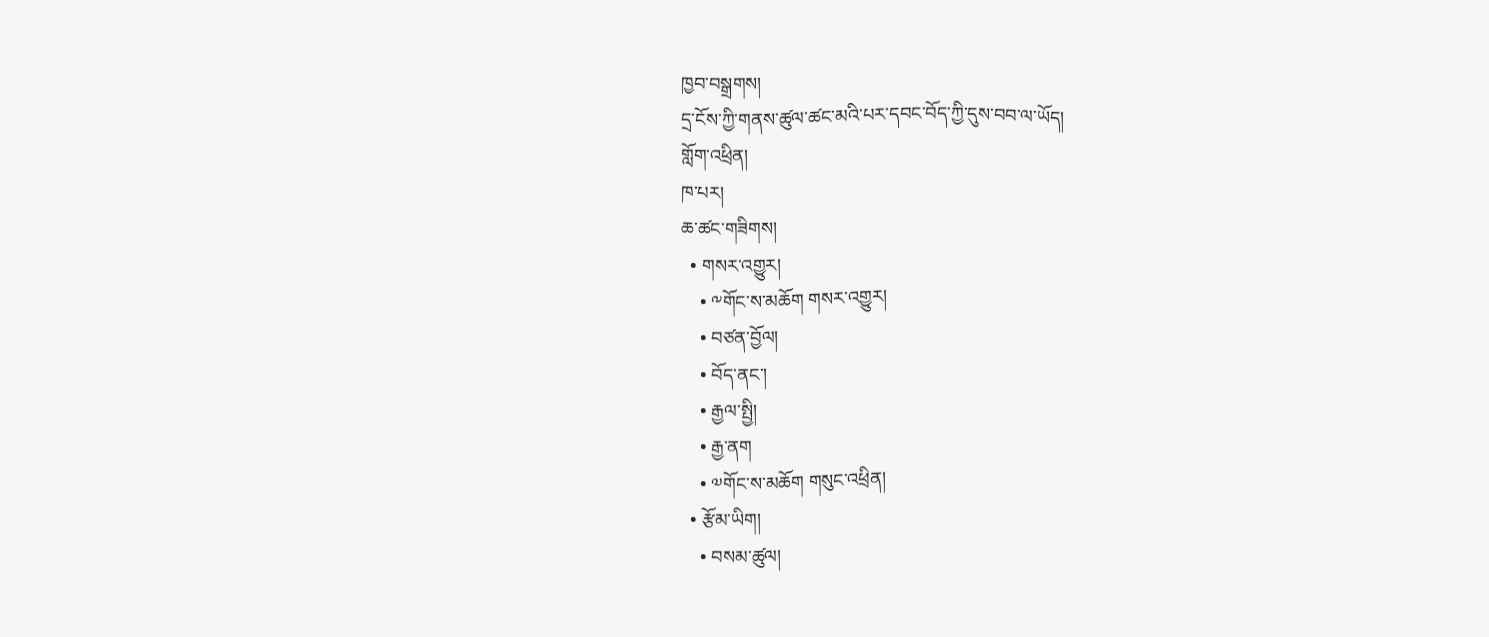ཁྱབ་བསྒྲགས།
དྲ་ངོས་ཀྱི་གནས་ཚུལ་ཚང་མའི་པར་དབང་བོད་ཀྱི་དུས་བབ་ལ་ཡོད།
གློག་འཕྲིན།
ཁ་པར།
ཆ་ཚང་གཟིགས།
  • གསར་འགྱུར།
    • ༸གོང་ས་མཆོག གསར་འགྱུར།
    • བཙན་བྱོལ།
    • བོད་ནང་།
    • རྒྱལ་སྤྱི།
    • རྒྱ་ནག
    • ༧གོང་ས་མཆོག གསུང་འཕྲིན།
  • རྩོམ་ཡིག།
    • བསམ་ཚུལ།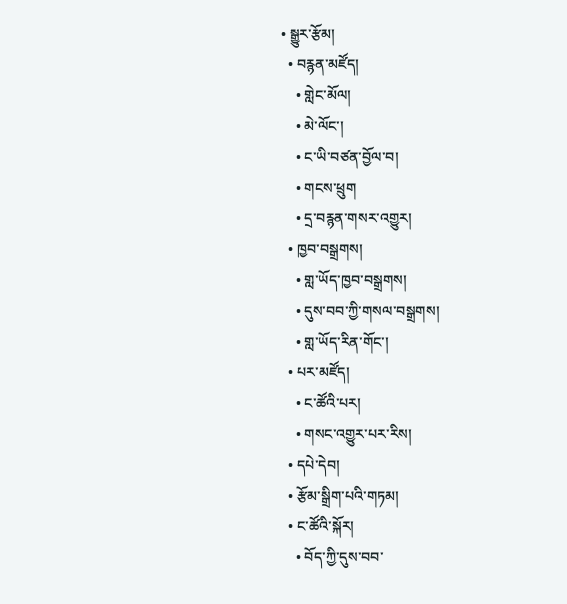• སྒྱུར་རྩོམ།
  • བརྙན་མཛོད།
    • གླེང་མོལ།
    • མེ་ལོང་།
    • ང་ཡི་བཙན་བྱོལ་བ།
    • གངས་ཕྲུག
    • དྲ་བརྙན་གསར་འགྱུར།
  • ཁྱབ་བསྒྲགས།
    • གླ་ཡོད་ཁྱབ་བསྒྲགས།
    • དུས་བབ་ཀྱི་གསལ་བསྒྲགས།
    • གླ་ཡོད་རིན་གོང་།
  • པར་མཛོད།
    • ང་ཚོའི་པར།
    • གསང་འགྱུར་པར་རིས།
  • དཔེ་དེབ།
  • རྩོམ་སྒྲིག་པའི་གཏམ།
  • ང་ཚོའི་སྐོར།
    • བོད་ཀྱི་དུས་བབ་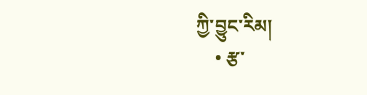ཀྱི་བྱུང་རིམ།
    • རྩ་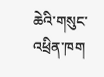ཆེའི་གསུང་འཕྲིན་ཁག